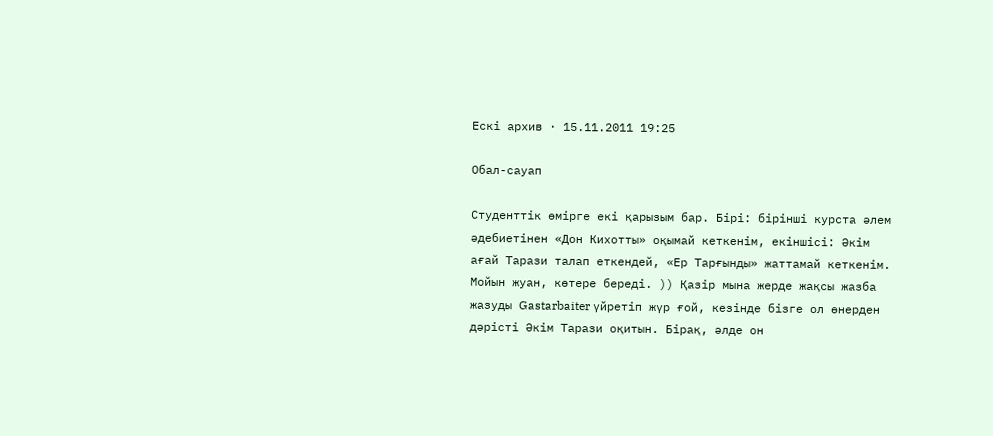Ескі архив · 15.11.2011 19:25

Обал-сауап

Студенттік өмірге екі қарызым бар. Бірі: бірінші курста әлем әдебиетінен «Дон Кихотты» оқымай кеткенім, екіншісі: Әкім ағай Тарази талап еткендей, «Ер Тарғынды» жаттамай кеткенім. Мойын жуан, көтере береді. )) Қазір мына жерде жақсы жазба жазуды Gastarbaiter үйретіп жүр ғой, кезінде бізге ол өнерден дәрісті Әкім Тарази оқитын. Бірақ, әлде он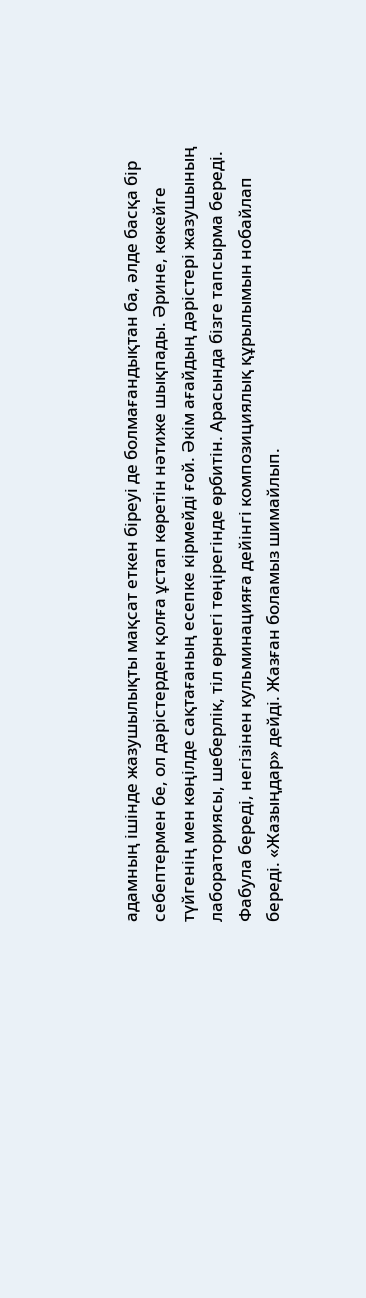адамның ішінде жазушылықты мақсат еткен біреуі де болмағандықтан ба, әлде басқа бір себептермен бе, ол дәрістерден қолға ұстап көретін нәтиже шықпады. Әрине, көкейге түйгенің мен көңілде сақтағаның есепке кірмейді ғой. Әкім ағайдың дәрістері жазушының лабораториясы, шеберлік, тіл өрнегі төңірегінде өрбитін. Арасында бізге тапсырма береді. Фабула береді, негізінен кульминацияға дейінгі композициялық құрылымын нобайлап береді. «Жазыңдар» дейді. Жазған боламыз шимайлып.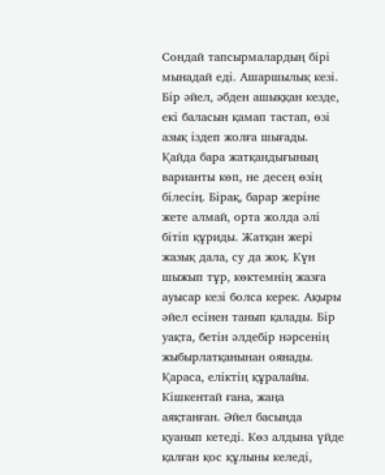Сондай тапсырмалардың бірі мынадай еді. Ашаршылық кезі. Бір әйел, әбден ашыққан кезде, екі баласын қамап тастап, өзі азық іздеп жолға шығады. Қайда бара жатқандығының варианты көп, не десең өзің білесің. Бірақ, барар жеріне жете алмай, орта жолда әлі бітіп құриды. Жатқан жері жазық дала, су да жоқ. Күн шыжып тұр, көктемнің жазға ауысар кезі болса керек. Ақыры әйел есінен танып қалады. Бір уақта, бетін әлдебір нәрсенің жыбырлатқанынан оянады. Қараса, еліктің құралайы. Кішкентай ғана, жаңа аяқтанған. Әйел басында қуанып кетеді. Көз алдына үйде қалған қос құлыны келеді,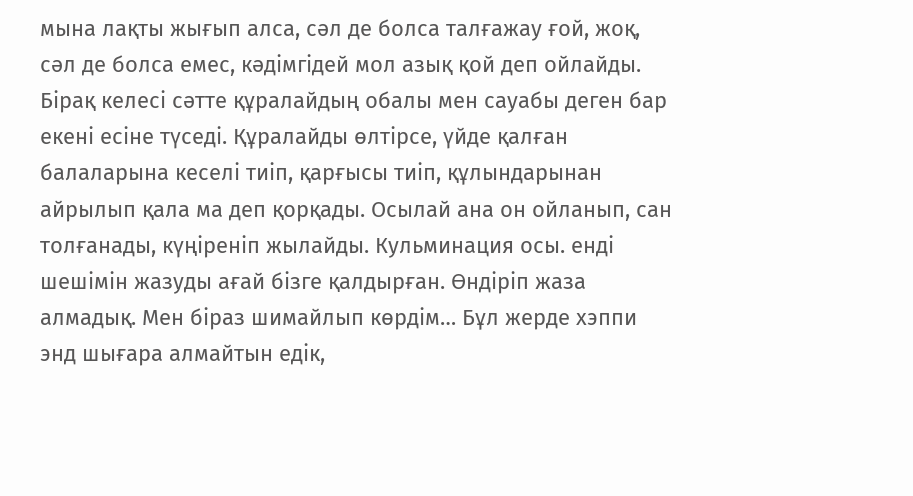мына лақты жығып алса, сәл де болса талғажау ғой, жоқ, сәл де болса емес, кәдімгідей мол азық қой деп ойлайды. Бірақ келесі сәтте құралайдың обалы мен сауабы деген бар екені есіне түседі. Құралайды өлтірсе, үйде қалған балаларына кеселі тиіп, қарғысы тиіп, құлындарынан айрылып қала ма деп қорқады. Осылай ана он ойланып, сан толғанады, күңіреніп жылайды. Кульминация осы. енді шешімін жазуды ағай бізге қалдырған. Өндіріп жаза алмадық. Мен біраз шимайлып көрдім… Бұл жерде хэппи энд шығара алмайтын едік,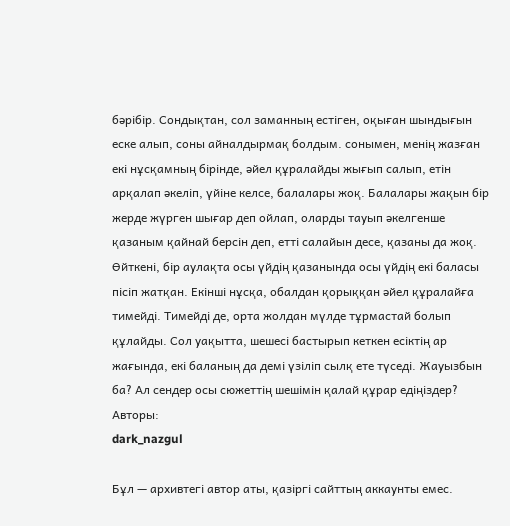бәрібір. Сондықтан, сол заманның естіген, оқыған шындығын еске алып, соны айналдырмақ болдым. сонымен, менің жазған екі нұсқамның бірінде, әйел құралайды жығып салып, етін арқалап әкеліп, үйіне келсе, балалары жоқ. Балалары жақын бір жерде жүрген шығар деп ойлап, оларды тауып әкелгенше қазаным қайнай берсін деп, етті салайын десе, қазаны да жоқ. Өйткені, бір аулақта осы үйдің қазанында осы үйдің екі баласы пісіп жатқан. Екінші нұсқа, обалдан қорыққан әйел құралайға тимейді. Тимейді де, орта жолдан мүлде тұрмастай болып құлайды. Сол уақытта, шешесі бастырып кеткен есіктің ар жағында, екі баланың да демі үзіліп сылқ ете түседі. Жауызбын ба? Ал сендер осы сюжеттің шешімін қалай құрар едіңіздер?
Авторы:
dark_nazgul

Бұл — архивтегі автор аты, қазіргі сайттың аккаунты емес.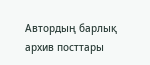Автордың барлық архив посттары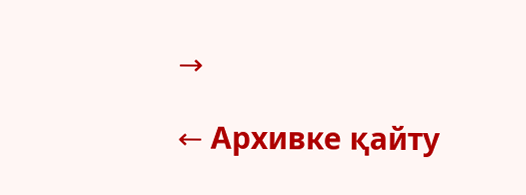→

← Архивке қайту